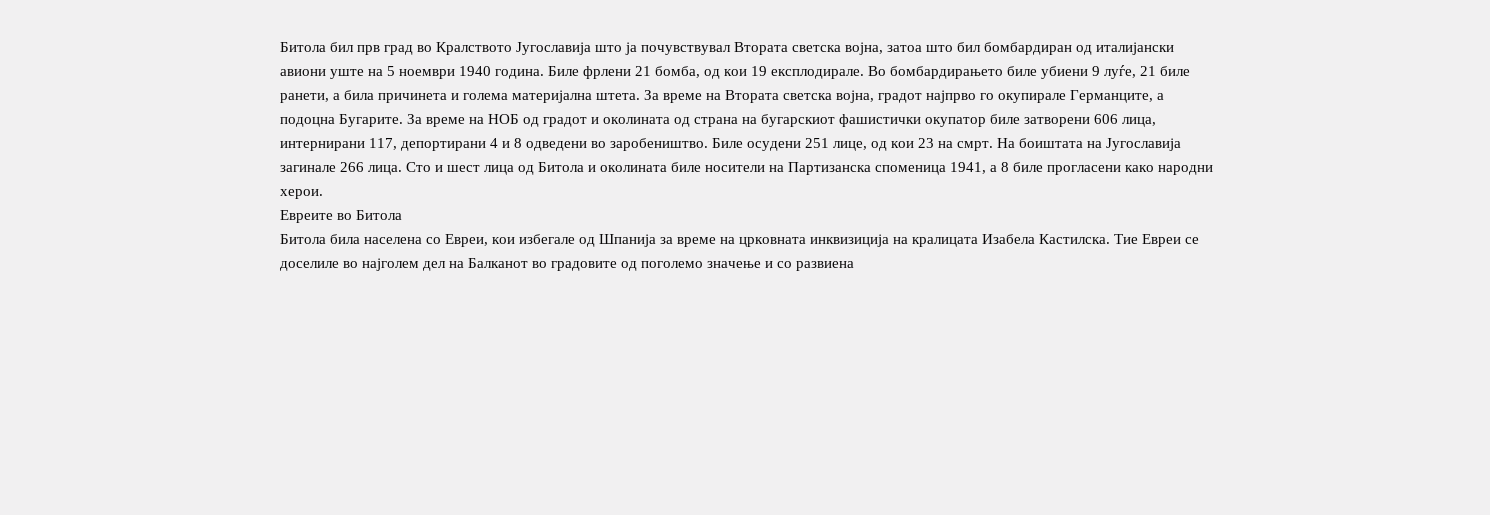Битола бил прв град во Кралството Југославија што ја почувствувал Втората светска војна, затоа што бил бомбардиран од италијански авиони уште на 5 ноември 1940 година. Биле фрлени 21 бомба, од кои 19 експлодирале. Во бомбардирањето биле убиени 9 луѓе, 21 биле ранети, а била причинета и голема материјална штета. За време на Втората светска војна, градот најпрво го окупирале Германците, а подоцна Бугарите. За време на НОБ од градот и околината од страна на бугарскиот фашистички окупатор биле затворени 606 лица, интернирани 117, депортирани 4 и 8 одведени во заробеништво. Биле осудени 251 лице, од кои 23 на смрт. На боиштата на Југославија загинале 266 лица. Сто и шест лица од Битола и околината биле носители на Партизанска споменица 1941, а 8 биле прогласени како народни херои.
Евреите во Битола
Битола била населена со Евреи, кои избегале од Шпанија за време на црковната инквизиција на кралицата Изабела Кастилска. Тие Евреи се доселиле во најголем дел на Балканот во градовите од поголемо значење и со развиена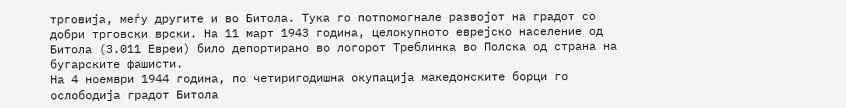трговија, меѓу другите и во Битола. Тука го потпомогнале развојот на градот со добри трговски врски. На 11 март 1943 година, целокупното еврејско население од Битола (3.011 Евреи) било депортирано во логорот Треблинка во Полска од страна на бугарските фашисти.
На 4 ноември 1944 година, по четиригодишна окупација македонските борци го ослободија градот Битола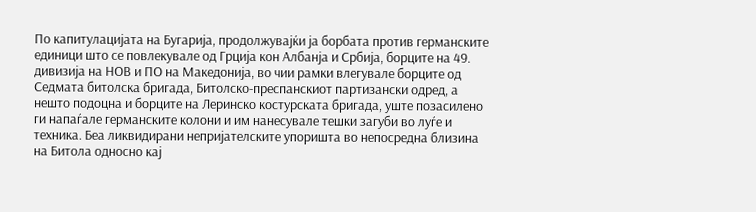По капитулацијата на Бугарија, продолжувајќи ја борбата против германските единици што се повлекувале од Грција кон Албанја и Србија, борците на 49. дивизија на НОВ и ПО на Македонија, во чии рамки влегувале борците од Седмата битолска бригада, Битолско-преспанскиот партизански одред, а нешто подоцна и борците на Леринско костурската бригада, уште позасилено ги напаѓале германските колони и им нанесувале тешки загуби во луѓе и техника. Беа ликвидирани непријателските упоришта во непосредна близина на Битола односно кај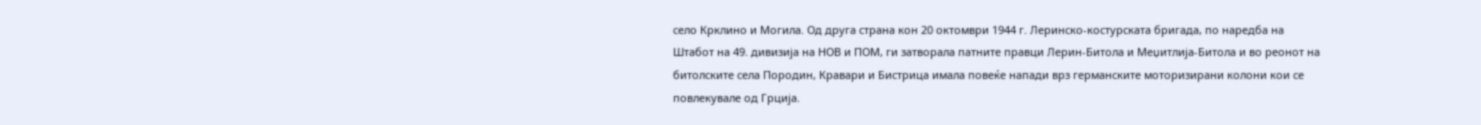село Крклино и Могила. Од друга страна кон 20 октомври 1944 г. Леринско-костурската бригада, по наредба на Штабот на 49. дивизија на НОВ и ПОМ, ги затворала патните правци Лерин-Битола и Меџитлија-Битола и во реонот на битолските села Породин, Кравари и Бистрица имала повеќе напади врз германските моторизирани колони кои се повлекувале од Грција.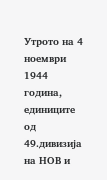Утрото на 4 ноември 1944 година, единиците од 49.дивизија на НОВ и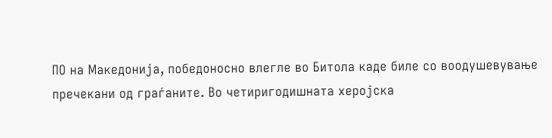ПО на Македонија, победоносно влегле во Битола каде биле со воодушевување пречекани од граѓаните. Во четиригодишната херојска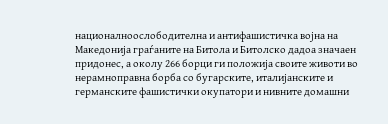националноослободителна и антифашистичка војна на Македонија граѓаните на Битола и Битолско дадоа значаен придонес, а околу 266 борци ги положија своите животи во нерамноправна борба со бугарските, италијанските и германските фашистички окупатори и нивните домашни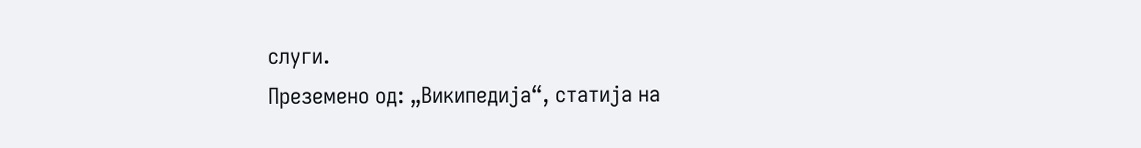слуги.
Преземено од: „Википедија“, статија на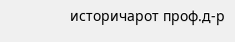историчарот проф.д-р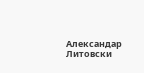Александар Литовски